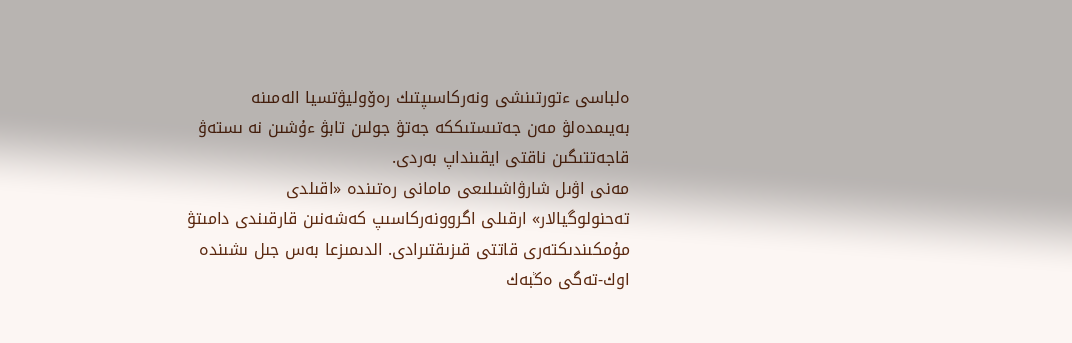ەلباسى ءتورتىنشى ونەركاسىپتىك رەۆوليۋتسيا الەمىنە بەيىمدەلۋ مەن جەتىستىككە جەتۋ جولىن تابۋ ءۇشىن نە ىستەۋ قاجەتتىگىن ناقتى ايقىنداپ بەردى.
مەنى اۋىل شارۋاشىلىعى مامانى رەتىندە «اقىلدى تەحنولوگيالار» ارقىلى اگروونەركاسىپ كەشەنىن قارقىندى دامىتۋ مۇمكىندىكتەرى قاتتى قىزىقتىرادى. الدىمىزعا بەس جىل ىشىندە اوك-تەگى ەڭبەك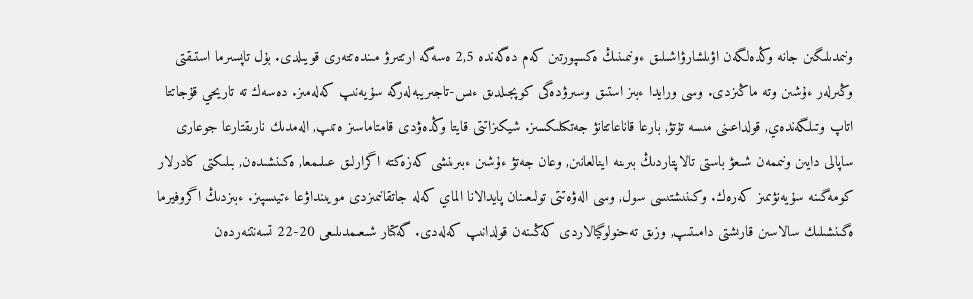ونىمدىلىگىن جانە وڭدەلگەن اۋىلشارۋاشىلىق ءونىمىنىڭ ەكسپورتىن كەم دەگەندە 2,5 ەسەگە ارتتىرۋ مىندەتتەرى قويىلدى. بۇل تاپسىرما استىقتى وڭىرلەر ءۇشىن وتە ماڭىزدى. وسى ورايدا ءبىز استىق وسىرۋدەگى كوپجىلدىق ءىس-تاجىريبەلەرگە سۇيەنىپ كەلەمىز. دەسەك تە تاريحي قۇجاتتا اتاپ وتىلگەندەي, قولداعىنى مىسە تۇتۋ, بارعا قاناعاتتانۋ جەتكىلىكسىز. شيكىزاتتى قايتا وڭدەۋدى قامتاماسىز ەتىپ, الەمدىك نارىقتارعا جوعارى ساپالى دايىن ونىممەن شىعۋ باستى تالاپتاردىڭ بىرىنە اينالعانىن, وعان جەتۋ ءۇشىن ءبىرىنشى كەزەكتە اگرارلىق عىلىمعا, ەكىنشىدەن, بىلىكتى كادرلار كومەگىنە سۇيەنۋىمىز كەرەك. وكىنىشتىسى سول, وسى الەۋەتتى تولىعىنان پايدالانا الماي كەلە جاتقانىمىزدى مويىنداۋعا ءتيىسپىز. ءبىزدىڭ اگروفيرما ەگىنشىلىك سالاسىن قارىشتى دامىتىپ, وزىق تەحنولوگيالاردى كەڭىنەن قولدانىپ كەلەدى. گەكتار شىعىمدىلىعى 20-22 تسەنتنەردەن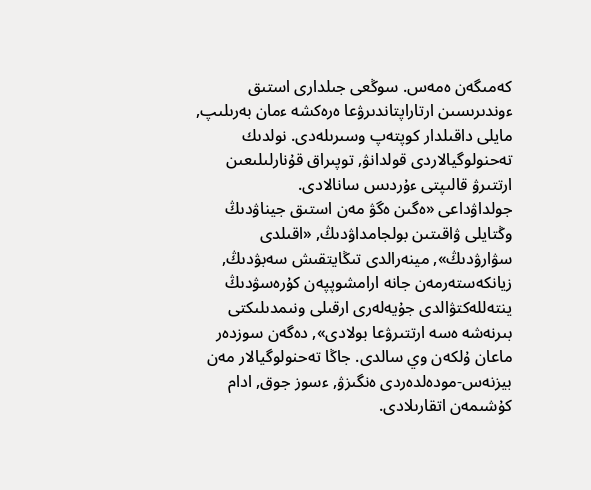كەمىگەن ەمەس. سوڭعى جىلدارى استىق ءوندىرىسىن ارتاراپتاندىرۋعا ەرەكشە ءمان بەرىلىپ, مايلى داقىلدار كوپتەپ وسىرىلەدى. نولدىك تەحنولوگيالاردى قولدانۋ, توپىراق قۇنارلىلىعىن ارتتىرۋ قالىپتى ءۇردىس سانالادى.
جولداۋداعى «ەگىن ەگۋ مەن استىق جيناۋدىڭ وڭتايلى ۋاقىتىن بولجامداۋدىڭ, «اقىلدى سۋارۋدىڭ», مينەرالدى تىڭايتقىش سەبۋدىڭ, زيانكەستەرمەن جانە ارامشوپپەن كۇرەسۋدىڭ ينتەللەكتۋالدى جۇيەلەرى ارقىلى ونىمدىلىكتى بىرنەشە ەسە ارتتىرۋعا بولادى», دەگەن سوزدەر ماعان ۇلكەن وي سالدى. جاڭا تەحنولوگيالار مەن بيزنەس-مودەلدەردى ەنگىزۋ, ءسوز جوق, ادام كۇشىمەن اتقارىلادى.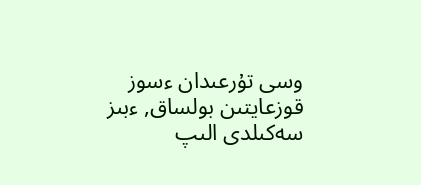وسى تۇرعىدان ءسوز قوزعايتىن بولساق, ءبىز سەكىلدى الىپ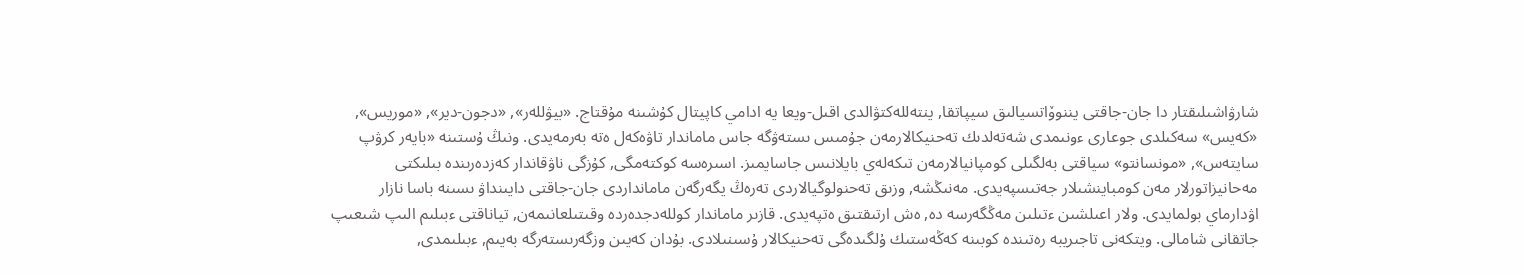شارۋاشىلىقتار دا جان-جاقتى يننوۆاتسيالىق سيپاتقا, ينتەللەكتۋالدى اقىل-ويعا يە ادامي كاپيتال كۇشىنە مۇقتاج. «بيۋللەر», «دجون-دير», «موريس», «كەيس» سەكىلدى جوعارى ءونىمدى شەتەلدىك تەحنيكالارمەن جۇمىس ىستەۋگە جاس ماماندار تاۋەكەل ەتە بەرمەيدى. ونىڭ ۇستىنە «بايەر كرۋپ سايتەس», «مونسانتو» سياقتى بەلگىلى كومپانيالارمەن تىكەلەي بايلانىس جاسايمىز. اسىرەسە كوكتەمگى, كۇزگى ناۋقاندار كەزدەرىندە بىلىكتى مەحانيزاتورلار مەن كومباينشىلار جەتىسپەيدى. مەنىڭشە, وزىق تەحنولوگيالاردى تەرەڭ يگەرگەن مامانداردى جان-جاقتى دايىنداۋ ىسىنە باسا نازار اۋدارماي بولمايدى. ولار اعىلشىن ءتىلىن مەڭگەرسە دە, ەش ارتىقتىق ەتپەيدى. قازىر ماماندار كوللەدجدەردە وقىتىلعانىمەن, تياناقتى ءبىلىم الىپ شىعىپ جاتقانى شامالى. ويتكەنى تاجىريبە رەتىندە كوبىنە كەڭەستىك ۇلگىدەگى تەحنيكالار ۇسىنىلادى. بۇدان كەيىن وزگەرىستەرگە بەيىم, ءبىلىمدى,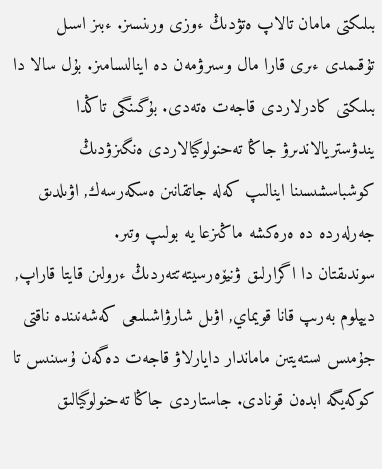بىلىكتى مامان تالاپ ەتۋدىڭ ءوزى ورىنسىز. ءبىز اسىل تۇقىمدى ءىرى قارا مال وسىرۋمەن دە اينالىسامىز. بۇل سالا دا بىلىكتى كادرلاردى قاجەت ەتەدى. بۇگىنگى تاڭدا يندۋستريالاندىرۋ جاڭا تەحنولوگيالاردى ەنگىزۋدىڭ كوشباسشىسىنا اينالىپ كەلە جاتقانىن ەسكەرسەك, اۋىلدىق جەرلەردە دە ەرەكشە ماڭىزعا يە بولىپ وتىر.
سوندىقتان دا اگرارلىق ۋنيۆەرسيتەتتەردىڭ ءرولىن قايتا قاراپ, ديپلوم بەرىپ قانا قويماي, اۋىل شارۋاشىلىعى كەشەنىندە ناقتى جۇمىس ىستەيتىن ماماندار دايارلاۋ قاجەت دەگەن ۇسىنىس تا كوكەيگە ابدەن قونادى. جاستاردى جاڭا تەحنولوگيالىق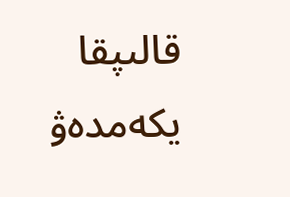قالىپقا يكەمدەۋ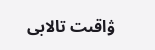ۋاقىت تالابى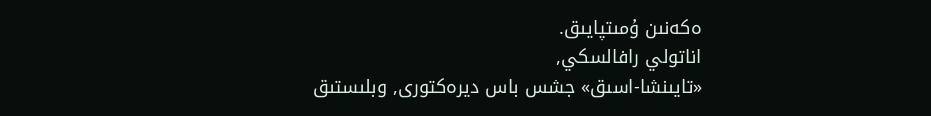ەكەنىن ۇمىتپايىق.
اناتولي رافالسكي,
«تايىنشا-اسىق» جشس باس ديرەكتورى, وبلىستىق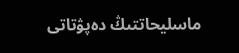ماسليحاتتىڭ دەپۋتاتى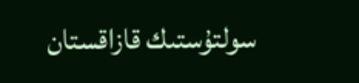سولتۇستىك قازاقستان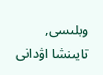وبلىسى,
تايىنشا اۋدانى